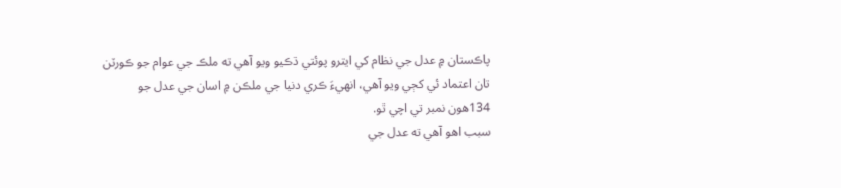پاڪستان ۾ عدل جي نظام کي ايترو پوئتي ڌڪيو ويو آهي ته ملڪ جي عوام جو ڪورٽن تان اعتماد ئي کڄي ويو آهي، انهيءَ ڪري دنيا جي ملڪن ۾ اسان جي عدل جو 134هون نمبر تي اچي ٿو.
سبب اهو آهي ته عدل جي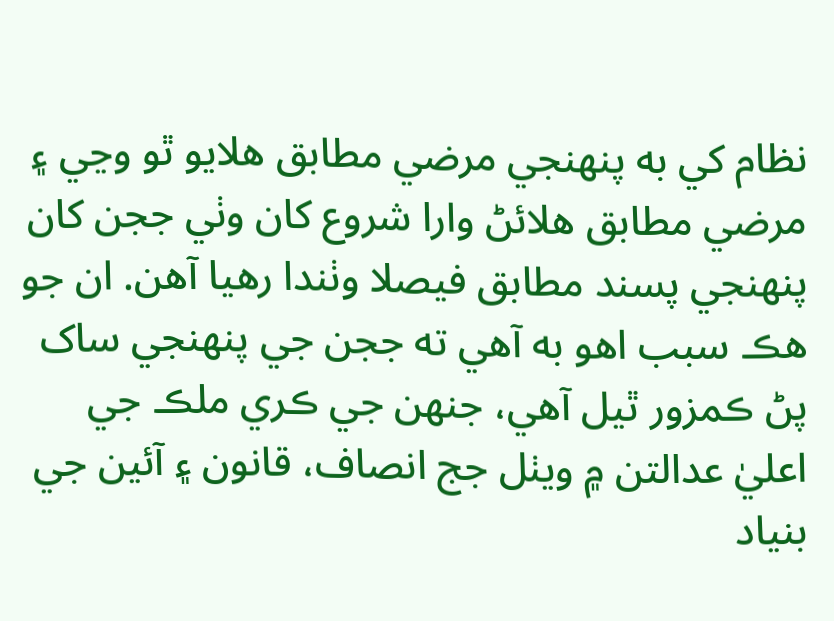نظام کي به پنهنجي مرضي مطابق هلايو ٿو وڃي ۽ مرضي مطابق هلائڻ وارا شروع کان وٺي ججن کان پنهنجي پسند مطابق فيصلا وٺندا رهيا آهن. ان جو هڪ سبب اهو به آهي ته ججن جي پنهنجي ساک پڻ ڪمزور ٿيل آهي، جنهن جي ڪري ملڪ جي اعليٰ عدالتن ۾ ويٺل جج انصاف، قانون ۽ آئين جي بنياد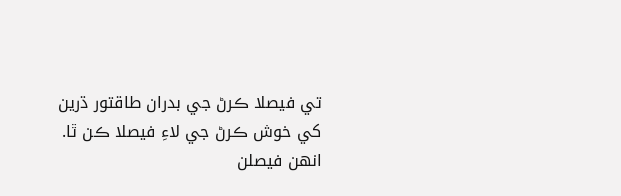تي فيصلا ڪرڻ جي بدران طاقتور ڌرين کي خوش ڪرڻ جي لاءِ فيصلا ڪن ٿا. انهن فيصلن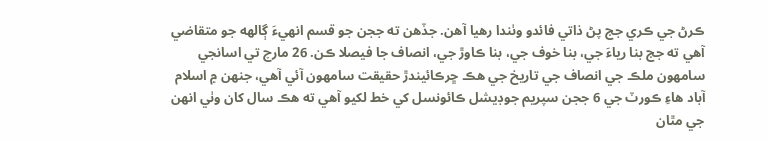ڪرڻ جي ڪري جج پڻ ذاتي فائدو وٺندا رهيا آهن. جڏهن ته ججن جو قسم انهيءَ ڳالهه جو متقاضي آهي ته جج بنا رياءَ جي، بنا خوف جي، بنا ڪاوڙ جي، انصاف جا فيصلا ڪن. 26 مارچ تي اسانجي سامهون ملڪ جي انصاف جي تاريخ جي هڪ ڇرڪائيندڙ حقيقت سامهون آئي آهي، جنهن ۾ اسلام آباد هاءِ ڪورٽ جي 6 ججن سپريم جوڊيشل ڪائونسل کي خط لکيو آهي ته هڪ سال کان وٺي انهن جي مٿان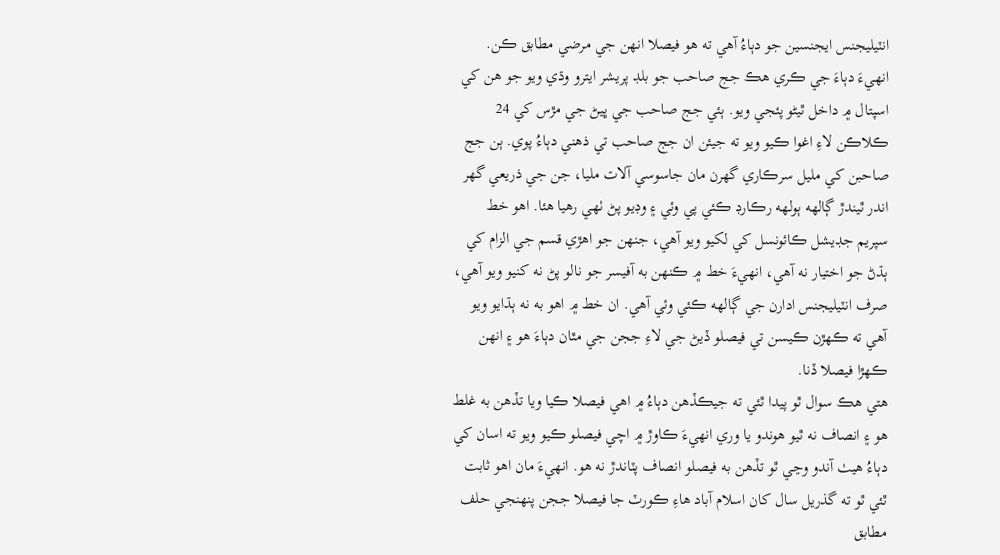انٽيليجنس ايجنسين جو دٻاءُ آهي ته هو فيصلا انهن جي مرضي مطابق ڪن. انهيءَ دٻاءَ جي ڪري هڪ جج صاحب جو بلڊ پريشر ايترو وڌي ويو جو هن کي اسپتال ۾ داخل ٿيڻو پئجي ويو. ٻئي جج صاحب جي ڀيڻ جي مڙس کي 24 ڪلاڪن لاءِ اغوا ڪيو ويو ته جيئن ان جج صاحب تي ذهني دٻاءُ پوي. ٻن جج صاحبن کي مليل سرڪاري گهرن مان جاسوسي آلات مليا، جن جي ذريعي گهر اندر ٿيندڙ ڳالهه ٻولهه رڪارڊ ڪئي پي وئي ۽ وڊيو پڻ ٺهي رهيا هئا. اهو خط سپريم جڊيشل ڪائونسل کي لکيو ويو آهي، جنهن جو اهڙي قسم جي الزام کي ٻڌڻ جو اختيار نه آهي، انهيءَ خط ۾ ڪنهن به آفيسر جو نالو پڻ نه کنيو ويو آهي، صرف انٽيليجنس ادارن جي ڳالهه ڪئي وئي آهي. ان خط ۾ اهو به نه ٻڌايو ويو آهي ته ڪهڙن ڪيسن تي فيصلو ڏيڻ جي لاءِ ججن جي مٿان دٻاءَ هو ۽ انهن ڪهڙا فيصلا ڏنا.
هتي هڪ سوال ٿو پيدا ٿئي ته جيڪڏهن دٻاءُ ۾ اهي فيصلا ڪيا ويا تڏهن به غلط هو ۽ انصاف نه ٿيو هوندو يا وري انهيءَ ڪاوڙ ۾ اچي فيصلو ڪيو ويو ته اسان کي دٻاءُ هيٺ آندو وڃي ٿو تڏهن به فيصلو انصاف پٽاندڙ نه هو. انهيءَ مان اهو ثابت ٿئي ٿو ته گذريل سال کان اسلام آباد هاءِ ڪورٽ جا فيصلا ججن پنهنجي حلف مطابق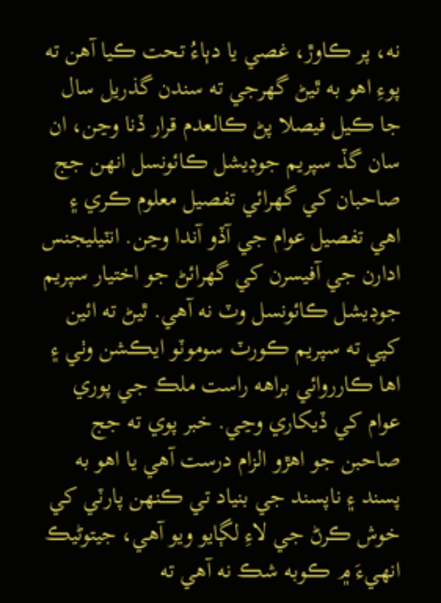نه، پر ڪاوڙ، غصي يا دٻاءُ تحت ڪيا آهن ته پوءِ اهو به ٿيڻ گهرجي ته سندن گذريل سال جا ڪيل فيصلا پڻ ڪالعدم قرار ڏنا وڃن، ان سان گڏ سپريم جوڊيشل ڪائونسل انهن جج صاحبان کي گهرائي تفصيل معلوم ڪري ۽ اهي تفصيل عوام جي آڏو آندا وڃن. انٽيليجنس ادارن جي آفيسرن کي گهرائڻ جو اختيار سپريم جوڊيشل ڪائونسل وٽ نه آهي. ٿيڻ ته ائين کپي ته سپريم ڪورٽ سوموٽو ايڪشن وٺي ۽ اها ڪارروائي براهه راست ملڪ جي پوري عوام کي ڏيکاري وڃي. خبر پوي ته جج صاحبن جو اهڙو الزام درست آهي يا اهو به پسند ۽ ناپسند جي بنياد تي ڪنهن پارٽي کي خوش ڪرڻ جي لاءِ لڳايو ويو آهي، جيتوڻيڪ انهيءَ ۾ ڪوبه شڪ نه آهي ته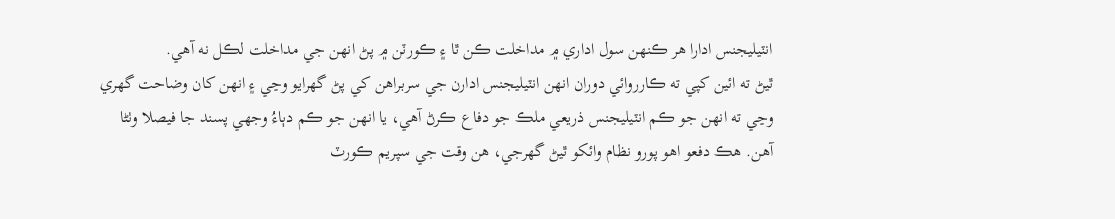انٽيليجنس ادارا هر ڪنهن سول اداري ۾ مداخلت ڪن ٿا ۽ ڪورٽن ۾ پڻ انهن جي مداخلت لڪل نه آهي.
ٿيڻ ته ائين کپي ته ڪارروائي دوران انهن انٽيليجنس ادارن جي سربراهن کي پڻ گهرايو وڃي ۽ انهن کان وضاحت گهري وڃي ته انهن جو ڪم انٽيليجنس ذريعي ملڪ جو دفاع ڪرڻ آهي، يا انهن جو ڪم دٻاءُ وجهي پسند جا فيصلا وٺڻا آهن. هڪ دفعو اهو پورو نظام وائکو ٿيڻ گهرجي، هن وقت جي سپريم ڪورٽ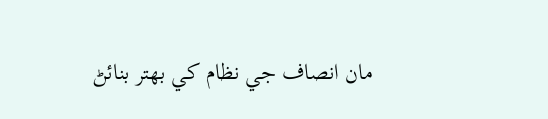مان انصاف جي نظام کي بهتر بنائڻ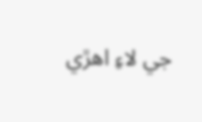جي لاءِ اهڙي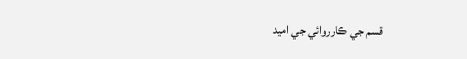قسم جي ڪارروائي جي اميد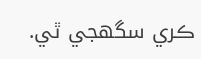ڪري سگهجي ٿي.